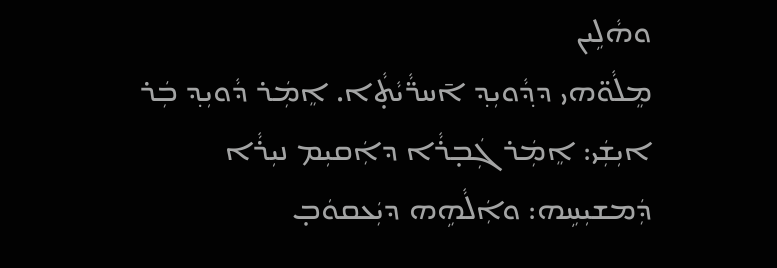ܘܗܵܠܹܝܢ
ܡܸܠܵܘ̈ܗܝ ܕܕ݂ܵܘܝܼܕ݂ ܐ̄ܚܪ̈ܵܝܵܬ̣ܵܐ. ܐܸܡܲܪ ܕܵܘܝܼܕ݂ ܒܲܪ ܐܝܼܫܲܝ: ܐܸܡܲܪ ܓܲܒ̣ܪܵܐ ܕܐܲܩܝܼܡ ܢܝܼܪܵܐ ܕܲܡܫܝܼܚܹܗ: ܘܐܲܠܵܗܹܗ ܕܝܲܥܩܘܿܒ̣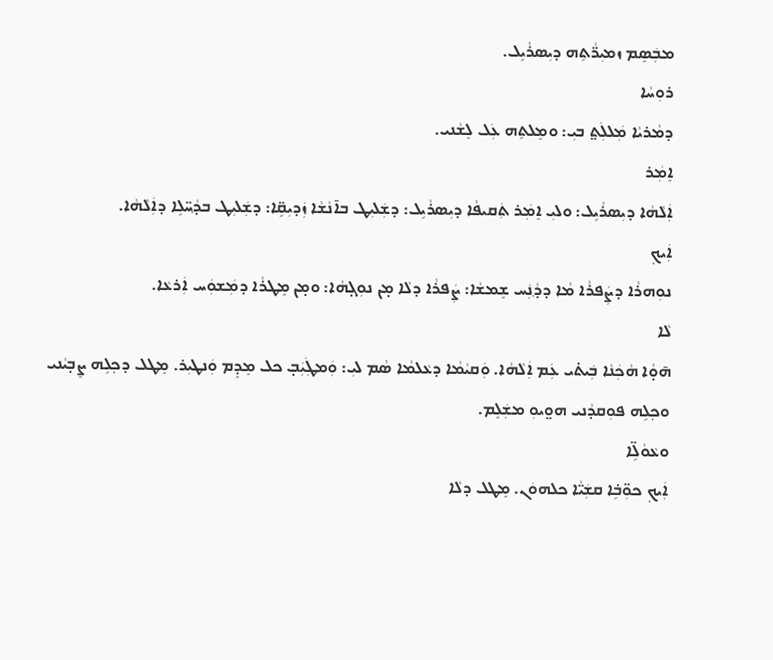ܡܒܲܣܸܡ ܙܡܝܼܪ̈ܵܬܹܗ ܕܝܼܣܪܵܝܹܠ.
ܪܘܼܚܵܐ
ܕܡܵܪܝܵܐ ܡܲܠܠܲܬ̤ ܒܝܼ: ܘܡܸܠܬܹܗ ܥܲܠ ܠܸܫܵܢܝ.
ܐܸܡܲܪ
ܐܲܠܵܗܵܐ ܕܝܼܣܪܵܝܹܠ: ܘܠܝܼ ܐܸܡܲܪ ܬܲܩܝܦܵܐ ܕܝܼܣܪܵܝܹܠ: ܕܫܲܠܝܼܛ ܒܐ̄ܢܵܫܵܐ ܙܲܕܝܼܩܹ̈ܐ: ܕܫܲܠܝܼܛ ܒܕ݂ܵܚ̈ܠܹܐ ܕܐܲܠܵܗܵܐ.
ܐܲܝܟ݂
ܢܘܼܗܪܵܐ ܕܨܲܦܪܵܐ ܡܵܐ ܕܕ݂ܵܢܲܚ ܫܸܡܫܵܐ: ܨܲܦܪܵܐ ܕܠܵܐ ܡ̣ܢ ܢܘܼܓ̣ܗܵܐ: ܘܡ̣ܢ ܡܸܛܪܵܐ ܕܡܲܫܘܲܚ ܐܲܪܥܵܐ.
ܠܵܐ
ܗ̄ܘ̣ܵܐ ܗܵܟܲܢܵܐ ܒܲܝܬ̇ܝ ܥܲܡ ܐܲܠܵܗܵܐ. ܘܲܩܝܵܡܵܐ ܕܥܵܠܡܵܐ ܣܵܡ ܠܝܼ: ܘܲܡܛܲܝܲܒ̣ ܟܠ ܡܸܕܸܡ ܘܲܢܛܝܼܪ. ܡܸܛܠ ܕܟ݂ܠܹܗ ܨܸܒ̣ܝܵܢܝ ܘܟ݂ܠܹܗ ܦܘܼܩܕܵܢܝ ܗܘ̤ܝܘܼ ܡܫܲܠܸܡ.
ܘܥܵܘܵܠܹ̈ܐ
ܐܲܝܟ݂ ܟܘܼ̈ܒܹ̇ܐ ܩܫܲܝ̈ܵܐ ܟܠܗܘܿܢ. ܡܸܛܠ ܕܠܵܐ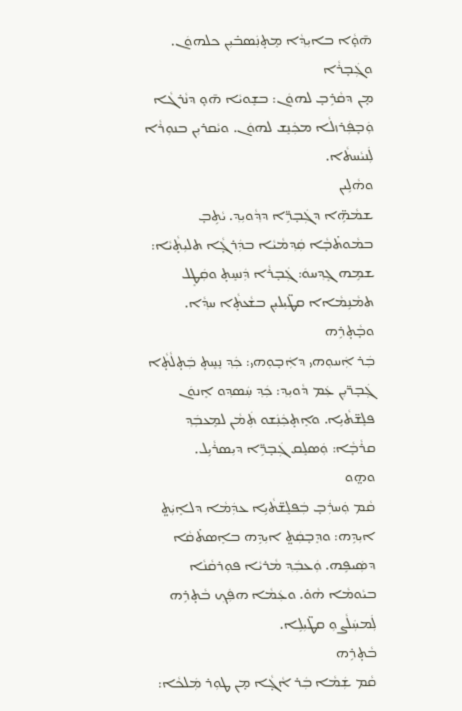ܗ̄ܘ̣ܵܐ ܒܐܝܼܕ݂ܵܐ ܡܸܬ̣ܢܲܣܒ̇ܝܼܢ ܟܠܗܘܿܢ.
ܘܓܲܒ̣ܪܵܐ
ܡ̣ܢ ܕܩܵܪܹܒ̣ ܠܗܘܿܢ: ܒܫܸܘܝܵܐ ܗ̄ܘ̣ ܕܢܵܪܓܵܐ ܘܲܒ̣ܦܲܪܙܠܵܐ ܡܟܲܢܸܫ ܠܗܘܿܢ. ܘܝܵܩܪܝܼܢ ܒܢܘܼܪܵܐ ܠܲܢܝܵܚܬܵܐ.
ܘܗܵܠܹܝܢ
ܫܡܵܗܹ̈ܐ ܕܓܲܒ̣ܪܹ̈ܐ ܕܕ݂ܵܘܝܼܕ݂. ܝܵܬܹܒ̣ ܒܡܵܘܬ̇ܒ̣ܵܐ ܩܲܕ݂ܡܵܝܵܐ ܒܕܲܪܓ̣ܵܐ ܬܠܝܼܬ̣ܵܝܵܐ: ܫܡܹܗ ܓܸܕ݂ܚܘܿ: ܓܲܒ̣ܪܵܐ ܕܲܢܚܸܬ̣ ܘܩܲܛܸܠ ܬܡܵܢܹܡܵܐܐ ܩܛ̈ܝܼܠܝܼܢ ܒܫܵܥܬ̣ܵܐ ܚܕ݂ܵܐ.
ܘܒ̣ܵܬ̣ܪܹܗ
ܒܲܪ ܐܲܚܘܼܗܝ ܕܐܲܒ̣ܘܼܗܝ: ܟܲܕ݂ ܢܸܚܸܬ̣ ܒܲܬ̣ܠܵܬ̣ܵܐ ܓܲܒ̣ܪ̈ܝܼܢ ܥܲܡ ܕܵܘܝܼܕ݂: ܟܲܕ݂ ܚܲܣܕ݂ܘ ܐܸܢܘܿܢ ܦܠܸܫ̈ܬܵܝܹܐ. ܘܐܸܬ̣ܟܲܢܲܫܘ ܬܲܡܵܢ ܠܡܸܥܒܲܕ݂ ܩܪܵܒ̣ܵܐ: ܘܲܣܠܸܩ ܓܲܒ̣ܪܹ̈ܐ ܕܝܼܣܪܵܝܹܠ.
ܘܗ̤ܘ
ܩܵܡ ܘܲܚܪܲܒ̣ ܒܲܦܠܸܫ̈ܬܵܝܹܐ ܥܕܲܡܵܐ ܕܠܐܸܝܲܬ̤ ܐܝܼܕܹܗ: ܘܕܸܒ̣ܩܲܬ̤ ܐܝܼܕܹܗ ܒܐܸܣܬ̇ܩܵܐ ܕܣܲܝܦܹܗ. ܘܲܥܒܲܕ݂ ܡܵܪܝܵܐ ܦܘܼܪܩܵܢܵܐ ܒܝܵܘܡܵܐ ܗܵܘ̇. ܘܥܲܡܵܐ ܗܦܲܟ݂ ܒܵܬ̣ܪܹܗ ܠܲܡܚܲܠܵܨܘܼ ܩܛ̈ܝܼܠܹܐ.
ܒܵܬ̣ܪܹܗ
ܩܵܡ ܫܲܡܵܐ ܒܲܪ ܐܵܓ̣ܵܐ ܡ̣ܢ ܛܘܼܪ ܡܲܠܟܵܐ: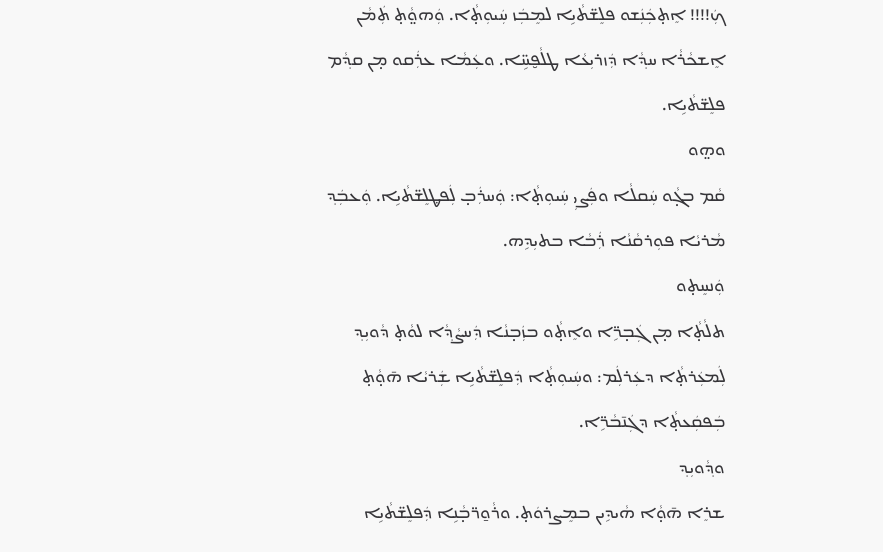ܟܲ!!!! ܐܸܬ̣ܟܲܢܲܫܘ ܦܠܸܫ̈ܬܵܝܹܐ ܠܡܸܒܲܙ ܚܲܝܘܼܬ̣ܵܐ. ܘܲܗܘ̤ܵܬ̣ ܬܲܡܵܢ ܐܸܫܟܵܪܵܐ ܚܕ݂ܵܐ ܕܲܙܪܝܼܥܵܐ ܛܠܵܦ̮ܚܹ̈ܐ. ܘܥܲܡܵܐ ܥܪܲܩܘ ܡ̣ܢ ܩܕ݂ܵܡ ܦܠܸܫ̈ܬܵܝܹܐ.
ܘܗ̤ܘ
ܩܵܡ ܒܓ̣ܵܘ ܚܲܩܠܵܐ ܘܦܲܨܝܼ ܚܲܝܘܼܬ̣ܵܐ: ܘܲܚܪܲܒ̣ ܠܲܦܜܠܸܫ̈ܬܵܝܹܐ. ܘܲܥܒܲܕ݂ ܡܵܪܝܵܐ ܦܘܼܪܩܵܢܵܐ ܪܲܒܵܐ ܒܬܝܼܕܹܗ.
ܘܲܢܚܸܬ̣ܘ
ܬܠܵܬ̣ܵܐ ܡ̣ܢ ܓܲܒ̣ܪܹ̈ܐ ܘܐܸܬ̣ܵܘ ܒܙܲܒ̣ܢܵܐ ܕܲܚܨܵܕ݂ܵܐ ܠܘܵܬ̣ ܕܵܘܝܼܕ݂ ܠܲܡܥܲܪܬ̣ܵܐ ܕܥܲܪܠܲܡ: ܘܚܲܝܘܼܬ̣ܵܐ ܕܲܦܠܸܫ̈ܬܵܝܹܐ ܫܲܪܝܵܐ ܗ̄ܘ̣ܵܬ̣ ܒܲܦܩܲܥܬ̣ܵܐ ܕܓܲܢ̄ܒܵܪܹ̈ܐ.
ܘܕ݂ܵܘܝܼܕ݂
ܫܪܸܐ ܗ̄ܘ̣ܵܐ ܗܵܝܕܹܝܢ ܒܡܸܨܪܘܿܬ̣. ܘܪܵܘ̱ܪ̈ܒ̣ܵܢܹܐ ܕܲܦܠܸܫ̈ܬܵܝܹܐ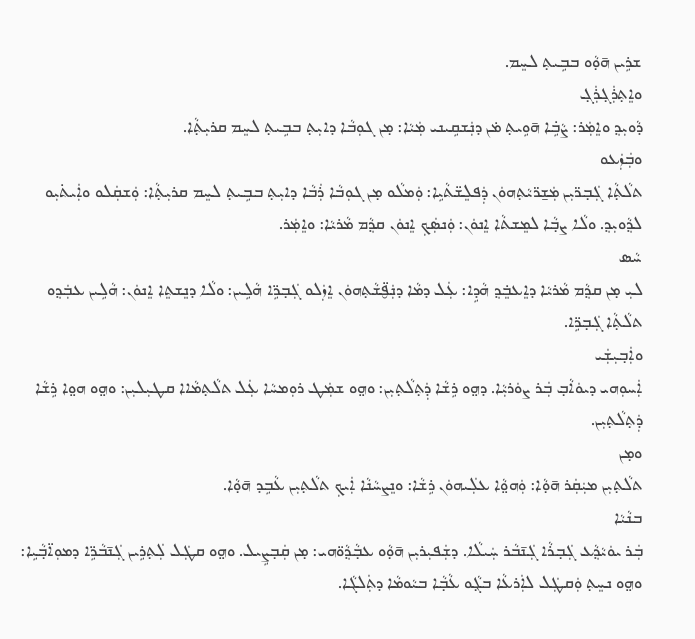ܫܪܹܝܢ ܗ̄ܘ̣ܵܘ ܒܒܹܝܬ̣ ܠܚܸܡ.
ܘܐܸܬ̣ܪܲܓ̣ܪܲܓ̣
ܕܵܘܝܼܕ݂ ܘܐܸܡܲܪ: ܨܵܒܹ̇ܐ ܗ̄ܘܹܝܬ̣ ܡ̇ܢ ܕܢܲܫܩܹܝܢܝ ܡܲܝܵܐ: ܡ̣ܢ ܓܘܼܒܵܐ ܕܐܝܼܬ̣ ܒܒܹܝܬ̣ ܠܚܸܡ ܩܪܝܼܬ̣ܵܐ.
ܘܒܲܙܲܥܘ
ܬܠܵܬ̣ܵܐ ܓܲܒ̣ܪ̈ܝܼܢ ܡܲܫ̱ܪ̈ܝܵܬ̣ܗܘܿܢ ܕܲܦܠܸܫ̈ܬܵܝܹܐ: ܘܲܡܠܵܘ ܡ̣ܢ ܓܘܼܒܵܐ ܪܲܒܵܐ ܕܐܝܼܬ̣ ܒܒܹܝܬ̣ ܠܚܸܡ ܩܪܝܼܬ̣ܵܐ: ܘܲܫܩܲܠܘ ܘܐܲܝܬ̇ܝܼܘ ܠܕ݂ܵܘܝܼܕ݂. ܘܠܵܐ ܨܒ̣ܵܐ ܠܡܸܫܬܵܐ ܐܸܢܘܿܢ: ܘܲܢܣܲܟ݂ ܐܸܢܘܿܢ ܩܕ݂ܵܡ ܡܵܪܝܵܐ: ܘܐܸܡܲܪ.
ܚܵܣ
ܠܝܼ ܡ̣ܢ ܩܕ݂ܵܡ ܡܵܪܝܵܐ ܕܐܸܥܒܸ̇ܕ݂ ܗܵܕܹܐ: ܥܲܠ ܕܡܵܐ ܕܢܲܦ̮̈ܫܵܬ̣ܗܘܿܢ ܐܸܙܲܠܘ ܓܲܒ̣ܪܹ̈ܐ ܗܵܠܹܝܢ: ܘܠܵܐ ܕܢܸܫܬܸܐ ܐܸܢܘܿܢ: ܗܵܠܹܝܢ ܥܒܲܕ݂ܘ ܬܠܵܬ̣ܵܐ ܓܲܒ̣ܪܹ̈ܐ.
ܘܐܲܒ̣ܝܼܫܲܝ
ܐܲܚܘܼܗܝ ܕܝܘܿܐܵܒ̣ ܒܲܪ ܨܘܿܪܝܼܵܐ. ܕܗ̤ܘ ܪܹܫܵܐ ܕܲܬ̣ܠܵܬ̣ܝܼܢ: ܘܗ̤ܘ ܫܡܲܛ ܪܘܼܡܚܵܐ ܥܲܠ ܬܠܵܬ̣ܡܵܐܐ ܩܛܝܼܠܝܼܢ: ܘܗ̤ܘ ܗܘ̤ܐ ܪܹܫܵܐ ܕܲܬ̣ܠܵܬ̣ܝܼܢ.
ܘܡ̣ܢ
ܬܠܵܬ̣ܝܼܢ ܡܝܲܩܲܪ ܗ̄ܘ̣ܵܐ: ܘܲܗܘ̤ܵܐ ܥܠܲܝܗܘܿܢ ܪܹܫܵܐ: ܘܢܸܨܚܵܢܵܐ ܐܲܝܟ݂ ܬܠܵܬ̣ܝܼܢ ܥܵܒܹܕ ܗ̄ܘ̣ܵܐ.
ܒܢܵܝܵܐ
ܒܲܪ ܝܘܿܝܵܕ݂ܵܥ ܓܲܒ̣ܪܵܐ ܓܲܢ̄ܒܵܪ ܚܲܝܠܵܐ. ܕܫܲܦܝܼܪܝܼܢ ܗ̄ܘ̣ܵܘ ܥܒ̣ܵܕ݂ܵܘ̈ܗܝ: ܡ̣ܢ ܩܲܒ̣ܨܹܝܠ. ܘܗ̤ܘ ܩܛܲܠ ܠܲܬ̣ܪܹܝܢ ܓܲܢ̄ܒܵܪܹ̈ܐ ܕܡܘܼܐ̈ܒ̣ܵܝܹܐ: ܘܗ̤ܘ ܢܚܸܬ̣ ܘܲܩܛܲܠ ܠܐܲܪܥܵܐ ܒܓ̣ܵܘ ܥܵܒ̣ܵܐ ܒܝܵܘܡܵܐ ܕܬܲܠܓܵܐ.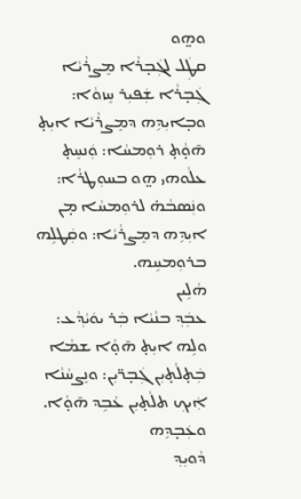ܘܗ̤ܘ
ܩܛܲܠ ܠܓܲܒ̣ܪܵܐ ܡܸܨܪܵܝܵܐ ܓܲܒ̣ܪܵܐ ܫܲܦܝܼܪ ܚܸܙܘܵܐ: ܘܒ̣ܐܝܼܕܹܗ ܕܡܸܨܪܵܝܵܐ ܐܝܼܬ̣ ܗ̄ܘ̣ܵܬ̣ ܪܘܼܡܚܵܐ: ܘܲܢܚܸܬ̣ ܥܠܵܘܗܝ ܗ̤ܘ ܒܚܘܼܛܪܵܐ: ܘܢܲܣܒܵܗ̇ ܠܪܘܼܡܚܵܐ ܡ̣ܢ ܐܝܼܕܹܗ ܕܡܸܨܪܵܝܵܐ: ܘܩܲܛܠܹܗ ܒܪܘܼܡܚܹܗ.
ܗܵܠܹܝܢ
ܥܒܲܕ݂ ܒܢܵܝܵܐ ܒܲܪ ܝܘܿܝܵܕ݂ܵܥ: ܘܠܹܗ ܐܝܼܬ̣ ܗ̄ܘ̣ܵܐ ܫܡܵܐ ܒܲܬ̣ܠܵܬ̣ܝܼܢ ܓܲܒ̣ܪ̈ܝܼܢ: ܘܢܸܨܚܵܢܵܐ ܐܲܝܟ݂ ܬܠܵܬ̣ܝܼܢ ܥܵܒܹܕ ܗ̄ܘ̣ܵܐ.
ܘܥܲܒ̣ܕܹܗ
ܕܵܘܝܼܕ݂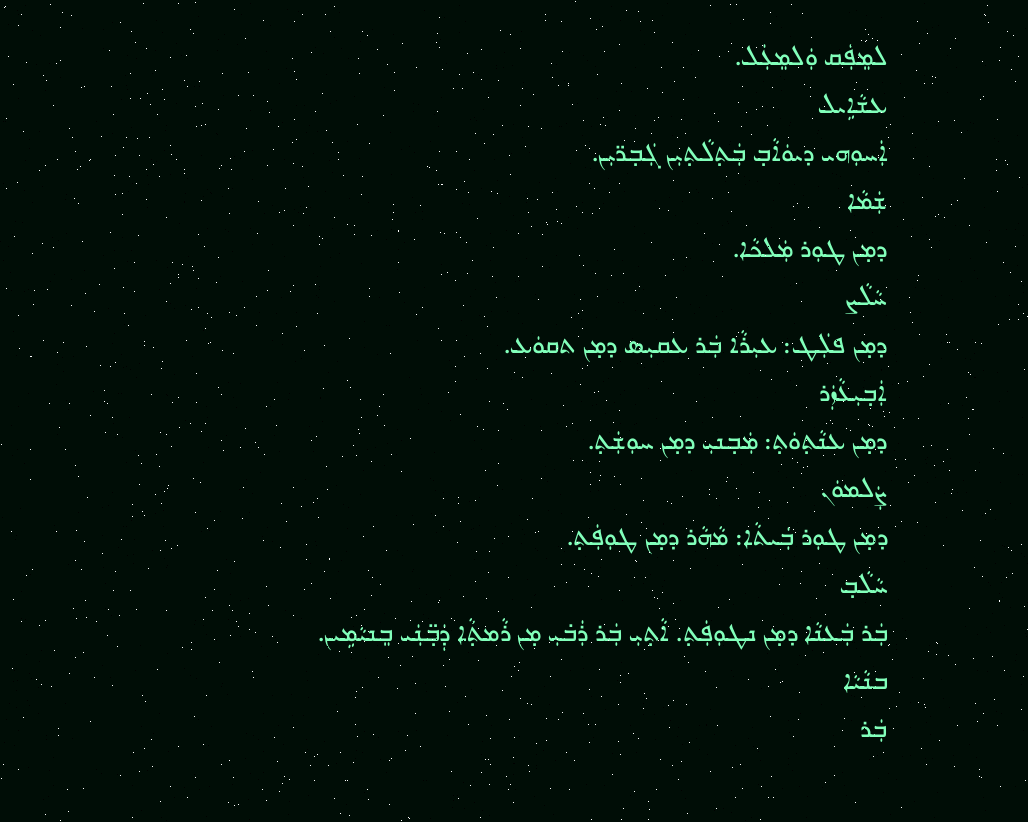ܠܡܸܦܲܩ ܘܲܠܡܸܥܲܠ.
ܥܫܵܐܹܝܠ
ܐܲܚܘܼܗܝ ܕܝܘܿܐܵܒ̣ ܒܲܬ̣ܠܵܬ̣ܝܼܢ ܓܲܒ̣ܪ̈ܝܼܢ.
ܫܲܡܵܐ
ܕܡ̣ܢ ܛܘܼܪ ܡܲܠܟܵܐ.
ܚܵܠܵܨ
ܕܡ̣ܢ ܦܠܲܛ: ܥܝܼܪܵܐ ܒܲܪ ܥܩܝܼܣ ܕܡ̣ܢ ܬܩܘܿܥ.
ܐܲܒ̣ܝܼܥܵܙܲܪ
ܕܡ̣ܢ ܥܢܵܬ̣ܘܿܬ̣: ܡܲܒ̣ܢܝܼ ܕܡ̣ܢ ܚܘܼܫܲܬ̣.
ܨܲܠܡܘܿܢ
ܕܡ̣ܢ ܛܘܼܪ ܒܲܝܬܵܐ: ܡܵܗܵܪ ܕܡ̣ܢ ܛܘܼܦܲܬ̣.
ܚܵܠܵܒ̣
ܒܲܪ ܒܲܥܢܵܐ ܕܡ̣ܢ ܢܛܘܼܦܲܬ̣. ܐܵܬ̣ܝܼ ܒܲܪ ܪܲܒ̇ܝܼ ܡ̣ܢ ܪܵܡܬ̣ܵܐ ܕܲܒ̣̈ܢܲܝ ܒܸܢܝܵܡܹܝܢ.
ܒܢܵܝܵܐ
ܒܲܪ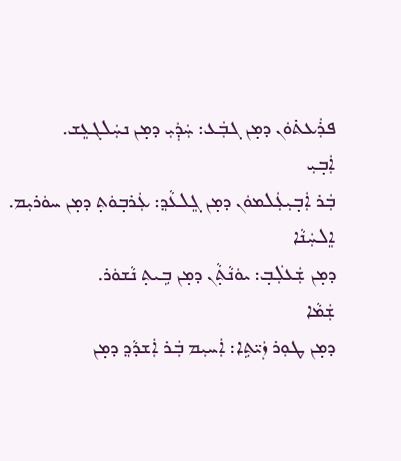ܦܪܲܥܬ̇ܘܿܢ ܕܡ̣ܢ ܓܒܲܥ: ܚܲܕܲܝܼ ܕܡ̣ܢ ܢܚܲܠܓܥܸܫ.
ܐܲܒ̣ܝܼ
ܒܲܪ ܐܲܒ̣ܝܼܥܲܠܡܘܿܢ ܕܡ̣ܢ ܓܸܠܥܵܕ݂: ܥܲܪܒ̣ܘܿܬ̣ ܕܡ̣ܢ ܚܘܿܪܝܼܡ.
ܐܸܠܚܲܢܵܐ
ܕܡ̣ܢ ܫܲܥܠܲܒ̣: ܝܘܿܢܵܬ̣ܵܢ ܕܡ̣ܢ ܒܹܝܬ̣ ܢܵܫܘܿܪ.
ܫܲܡܵܐ
ܕܡ̣ܢ ܛܘܼܪ ܙܲܝ̈ܬܹܐ: ܐܲܚܝܼܡ ܒܲܪ ܐܲܫܕܵܕ݂ ܕܡ̣ܢ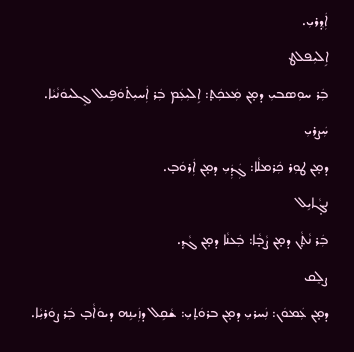ܐܲܕ݂ܪܝܼ.
ܐܹܠܝܼܦܠܛ
ܒܲܪ ܚܘܼܣܒܝܼ ܕܡ̣ܢ ܡܲܥܟܲܬ̣: ܐܹܠܝܼܥܲܡ ܒܲܪ ܐܲܚܝܼܬ̇ܘܿܦܹܝܠ ܓܸܠܝܘܿܢܵܝܵܐ.
ܚܲܨܪܝܼ
ܕܡ̣ܢ ܛܘܼܪ ܟܲܪܡܠܵܐ: ܓܲܕܲܝܼ ܕܡ̣ܢ ܐܲܪܘܿܒ̣.
ܢܓ̣ܵܐܝܹܠ
ܒܲܪ ܢܵܬ̣ܵܢ ܕܡ̣ܢ ܨܵܒ̣ܵܐ: ܒܲܥܢܵܐ ܕܡ̣ܢ ܓܵܕ݂.
ܨܠܸܩ
ܕܡ̣ܢ ܥܲܡܘܿܢ: ܢܲܚܪܝܼ ܕܡ̣ܢ ܒܪܘܿܬ̣ܝܼ: ܫܵܩܹܠ ܕܙܲܝܢܹܗ ܕܝܘܿܐܵܒ̣ ܒܲܪ ܨܘܿܪܝܼܵܐ.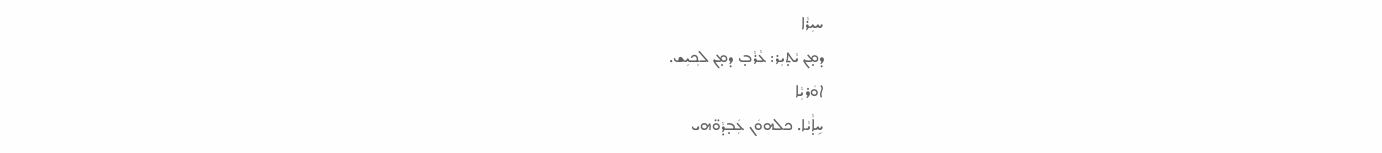ܚܝܼܪܵܐ
ܕܡ̣ܢ ܝܵܬ̣ܝܼܪ: ܥܵܪܵܒ̣ ܕܡ̣ܢ ܠܟ݂ܝܼܫ.
ܐܘܿܪܝܼܵܐ
ܚܹܐ̣ܵܝܵܐ. ܟܠܗܘܿܢ ܥܲܒ̣ܕܵܘ̈ܗܝ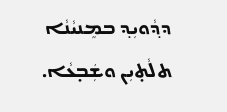ܕܕ݂ܵܘܝܼܕ݂ ܒܡܸܢܝܵܢܵܐ ܬܠܵܬ̣ܝܼܢ ܘܫܲܒ̣ܥܵܐ.